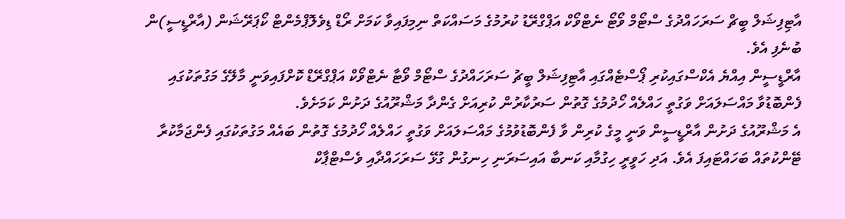އާޓިފިޝަލް ބީޗް ސަރަހައްދުގެ ސްޓޯމް ވޯޓޯ ނެޓްވޯކް އަޕްގްރޭޑު ކުރުމުގެ މަސައްކަތް ނިމިފައިވާ ކަމަށް ރޯޑް ޑިވެލޮޕްމެންޓް ކޯޕަރޭޝަން (އާރްޑީސީ)ން ބުނެފި އެވެ.
އާރްޑީސީން އިއްޔެ އެކްސްގައިކުރި ޕޯސްޓެއްގައި އާޓިފިޝަލް ބީޗު ސަރަހައްދުގެ ސްޓޯމް ވޯޓާ ނެޓްވޯކް އަޕްގްރޭޑް ކޮށްފައިވަނީ މާލޭގެ މަގުތަކުގައި ފެންބޮޑުވާ މައްސަލައަށް ވަގުތީ ހައްލެއް ހޯދުމުގެ ގޮތުން ސަރުކާރުން ކުރިއަށް ގެންދާ މަޝްރޫއުގެ ދަށުން ކަމަށެވެ.
އެ މަޝްރޫއުގެ ދަށުން އާރްޑީސީން ވަނީ މީގެ ކުރިން ވާ ފެންބޮޑުވުމުގެ މައްސަލައަށް ވަގުތީ ހައްލެއް ހޯދުމުގެ ގޮތުން ބައެއް މަގުތަކުގައި ފެންޖަމާކުރާ ޓޭންކުތައް ބަހައްޓައިފަ އެވެ. އަދި ހަވީރީ ހިގުމާއި ކަނބާ އައިސަރަނި ހިނގުން ގުޅޭ ސަރަހައްދާއި ވެސްޓްޕާކް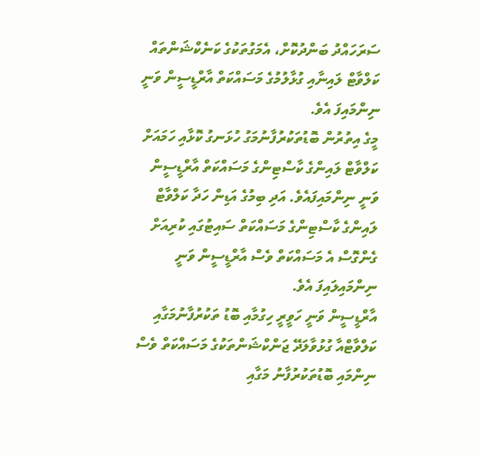ސަރަހައްދު ބަންދުކޮށް، އެމަގުތަކުގެ ކަނެކްޝަންތައް ކަލްވާޓް ލައިނާއި ގުޅާލުމުގެ މަސައްކަތް އާރްޑީސީން ވަނީ ނިންމައިފަ އެވެ.
މީގެ އިތުރުން ބޮޑުތަކުރުފާނުމަގު ހުޅަނގު ކޮޅާއި ހަމައަށް ކަލްވާޓް ލައިންގެ ކާސްޓިންގެ މަސައްކަތް އާރްޑީސީން ވަނީ ނިންމައިފައެވެ. އަދި ބިމުގެ އަޑިން ހަދާ ކަލްވާޓް ލައިންގެ ކާސްޓިންގެ މަސައްކަތް ސައިޓުގައި ކުރިއަށް ގެންގޮސް އެ މަސައްކަތް ވެސް އާރްޑީސީން ވަނީ ނިންމައިލައިފަ އެވެ.
އާރްޑީސީން ވަނީ ހަވީރީ ހިގުމާއި ބޮޑު ތަކުރުފާނުމަގާއި ކަލްވާޓްއާ ގުޅުވާލަދޭ ޖަންކްޝަންތަކުގެ މަސައްކަތް ވެސް ނިންމައި ބޮޑުތަކުރުފާނު މަގާއި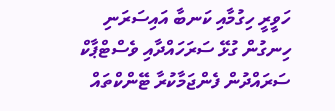ހަވީރީ ހިގުމާއި ކަނބާ އައިސަރަނި ހިނގުން ގުޅޭ ސަރަހައްދާއި ވެސްޓްޕާކް ސަރައްދުން ފެންޖަމާކުރާ ޓޭންކްތައް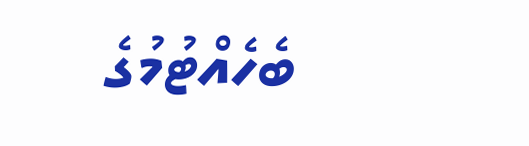ބެހެއްޓުމުގެ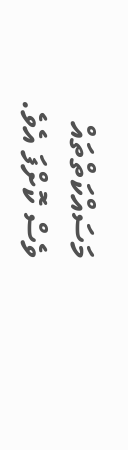މަސައްކަތްތައް ވެސް ކޮށްފަ އެވެ.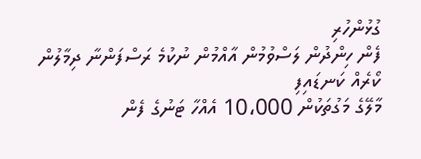ގުޅުންހުރި
ފެން ހިންދުން ލަސްވުމުން އާއްމުން ނުކުމެ ރަސްފަންނާ ދިމާލުން ކޯރެއް ކަނޑައިފި
މާލޭގެ މަގުތަކުން 10،000 އެއްހާ ޓަނުގެ ފެން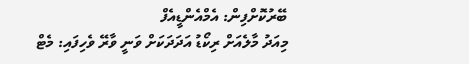ބޭރުކޮށްފިން: އެމްއެންޑީއެފް
މިއަދު މާލެއަށް ރިކޯޑު އަދަދަކަށް ވަނީ ވާރޭ ވެހިފައި: މެޓް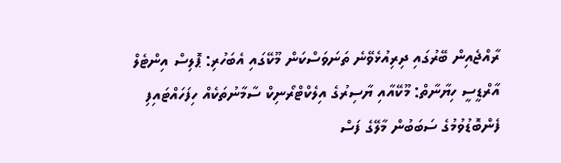ރާއްޖެއިން ބޭރުގައި ދިރިއުޅެވޭނެ ތަނަވަސްކަން މޫކޭގައި އެބަހުރި: ޕޮލިސް އިންޓެލް
އާރްޑީސީ ހިޔާނާތް: މޫކޭއާއި ޔާސިރުގެ އިލެކްޓްރޯނިކް ސާމާނުތަކެއް ހިފަހައްޓައިފި
ފެންބޮޑުވުމުގެ ސަބަބުން މާލޭގެ ފަސް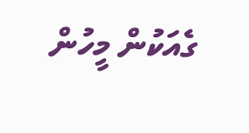ގެއަކުން މީހުން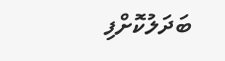ބަދަލުކޮށްފި